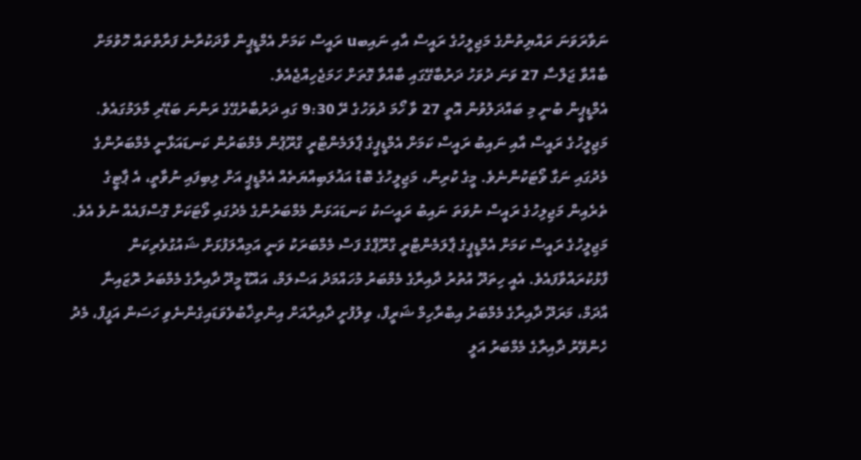ނަވާރަވަނަ ރައްޔިތުންގެ މަޖިލީހުގެ ރައީސް އާއި ނައިބu ރައީސް ކަމަށް އެމްޑީޕީން ވާދަކުރާނެ ފަރާތްތައް ހޮވުމަށް ބާއްވާ ޖަލްސާ 27 ވަނަ ދުވަހު ދަރުބާގޭގައި ބާއްވާ ގޮތަށް ހަމަޖެހިއްޖެއެވެ.
އެމްޑީޕީން ބުނީ މި ބައްދަލުވުން އޮތީ 27 ވާ ހޯމަ ދުވަހުގެ ރޭ 9:30 ގައި ދަރުބާރުގޭގެ ރަންނަ ބަޑޭރި މާލަމުގައެވެ.
މަޖިލީހުގެ ރައީސް އާއި ނައިބު ރައީސް ކަމަށް އެމްޑީޕީގެ ޕާލަމެންޓްރީ ގްރޫޕުން މެމްބަރުން ކަނޑައަޅާނީ މެމްބަރުންގެ މެދުގައި ނަގާ ވޯޓަކުންނެވެ. މީގެ ކުރިން، މަޖިލީހުގެ ބޮޑު އަޣުލަބިއްޔަތެއް އެމްޑީޕީ އަށް ލިބިފައި ނުވާތީ، އެ ޕާޓީގެ ތެރެއިން މަޖިލިހުގެ ރައީސް ނުވަތަ ނައިބު ރައީސަކު ކަނޑައަޅަން މެމްބަރުންގެ މެދުގައި ވޯޓަކަށް ގޮސްފައެއް ނުވެ އެވެ.
މަޖިލީހުގެ ރައީސް ކަމަށް އެމްޑީޕީގެ ޕާލަމެންޓްރީ ގްރޫޕްގެ ފަސް މެމްބަރަކު ވަނީ އަމިއްލަފުޅަށް ޝައުގުވެރިކަން ފާޅުކުރައްވާފައެވެ. އެއީ ހިތަދޫ އުތުރު ދާއިރާގެ މެމްބަރު މުހައްމަދު އަސްލަމް، އައްޑޫ މީދޫ ދާއިރާގެ މެމްބަރު ރޮޒައިނާ އާދަމް، މަރަދޫ ދާއިރާގެ މެމްބަރު އިބްރާހިމް ޝަރީފް، ވިލުފުށީ ދާއިރާއަށް އިންތިޚާބުވެވަޑައިގެންނެވި ހަސަން އަފީފް، މެދު ހެންވޭރު ދާއިރާގެ މެމްބަރު އަލީ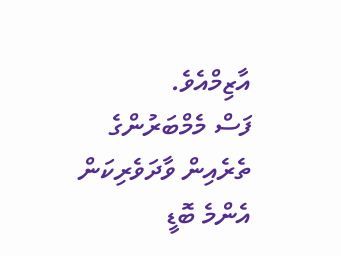އާޒިމްއެވެ.
ފަސް މެމްބަރުންގެ ތެރެއިން ވާދަވެރިކަން އެންމެ ބޮޑީ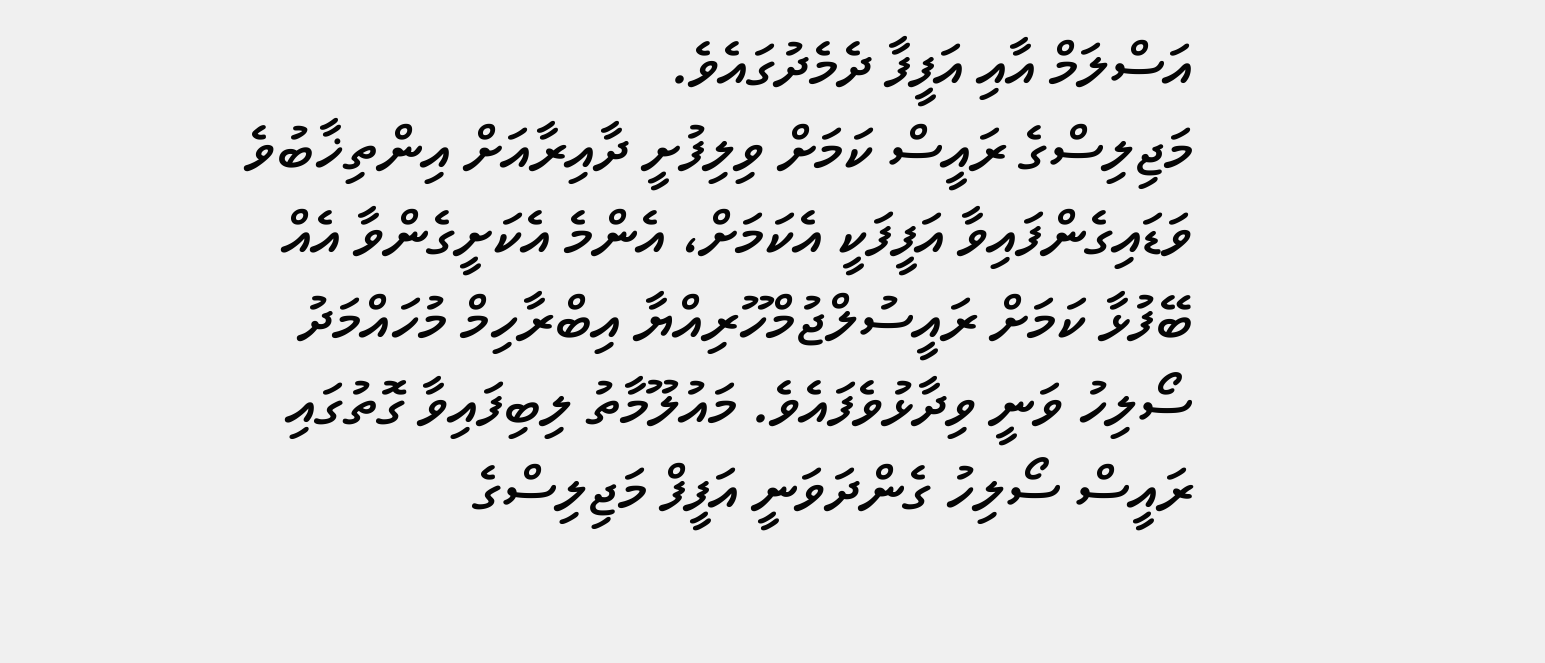އަސްލަމް އާއި އަފީފާ ދެމެދުގައެވެ.
މަޖިލިސްގެ ރައީސް ކަމަށް ވިލިފުށީ ދާއިރާއަށް އިންތިޚާބުވެ ވަޑައިގެންފައިވާ އަފީފަކީ އެކަމަށް، އެންމެ އެކަށީގެންވާ އެއް ބޭފުޅާ ކަމަށް ރައީސުލްޖުމްހޫރިއްޔާ އިބްރާހިމް މުހައްމަދު ސޯލިހު ވަނީ ވިދާޅުވެފައެވެ. މައުލޫމާތު ލިބިފައިވާ ގޮތުގައި ރައީސް ސޯލިހު ގެންދަވަނީ އަފީފް މަޖިލިސްގެ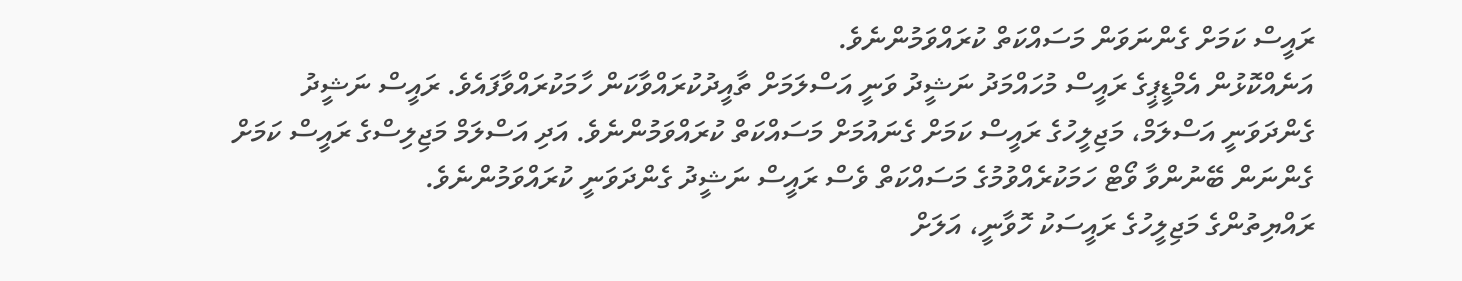ރައީސް ކަމަށް ގެންނަވަން މަސައްކަތް ކުރައްވަމުންނެވެ.
އަނެއްކޮޅުން އެމްޑީޕީގެ ރައީސް މުހައްމަދު ނަޝީދު ވަނީ އަސްލަމަށް ތާއީދުކުރައްވާކަން ހާމަކުރައްވާފައެވެ. ރައީސް ނަޝީދު ގެންދަވަނީ އަސްލަމް، މަޖިލީހުގެ ރައީސް ކަމަށް ގެނައުމަށް މަސައްކަތް ކުރައްވަމުންނެވެ. އަދި އަސްލަމް މަޖިލިސްގެ ރައީސް ކަމަށް ގެންނަން ބޭނުންވާ ވޯޓް ހަމަކުރެއްވުމުގެ މަސައްކަތް ވެސް ރައީސް ނަޝީދު ގެންދަވަނީ ކުރައްވަމުންނެވެ.
ރައްޔިތުންގެ މަޖިލީހުގެ ރައީސަކު ހޮވާނީ، އަލަށް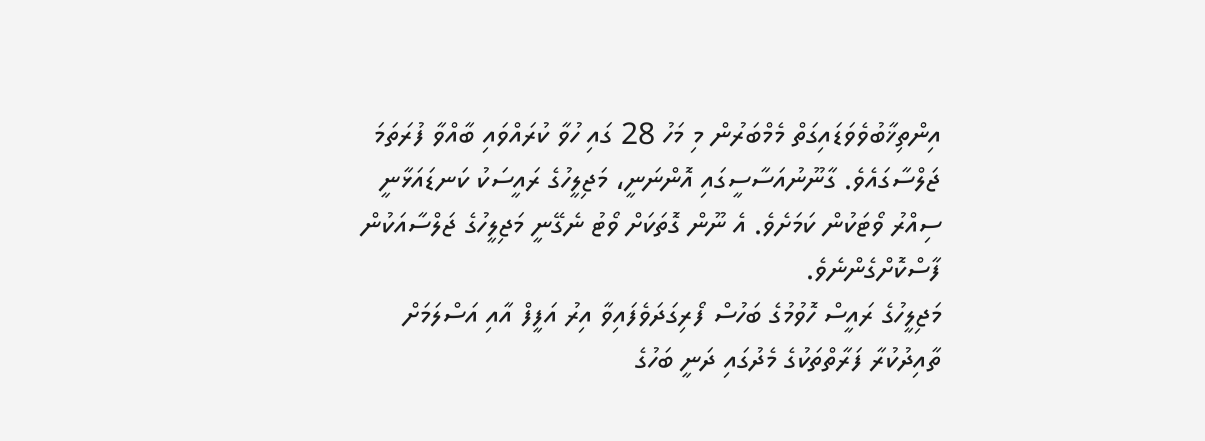އިންތިޚާބުވެވަޑައިގަތް މެމްބަރުން މި މަހު 28 ގައި ހުވާ ކުރައްވައި ބާއްވާ ފުރަތަމަ ޖަލްސާގައެވެ. ގާނޫނުއަސާސީގައި އޮންނަނީ، މަޖިލީހުގެ ރައީސަކު ކަނޑައަޅާނީ ސިއްރު ވޯޓަކުން ކަމަށެވެ. އެ ނޫން ގޮތަކަށް ވޯޓު ނެގޭނީ މަޖިލީހުގެ ޖަލްސާއަކުން ފާސްކޮށްގެންނެވެ.
މަޖިލީހުގެ ރައީސް ހޮވުމުގެ ބަހުސް ފޯރިގަދަވެފައިވާ އިރު އަފީފް އާއި އަސްލަމަށް ތާއިދުކުރާ ފަރާތްތަކުގެ މެދުގައި ދަނީ ބަހުގެ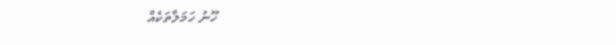ހޫނު ހަމަލާތަކެއް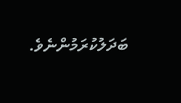ބަދަލުކުރަމުންނެވެ.